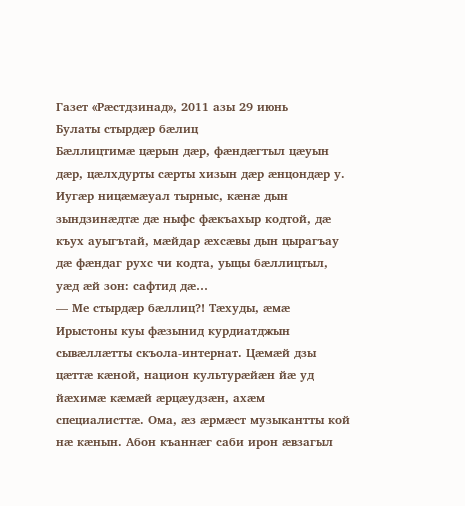Газет «Рæстдзинад», 2011 азы 29 июнь
Булаты стырдæр бæлиц
Бæллицтимæ цæрын дæр, фæндæгтыл цæуын дæр, цæлхдурты сæрты хизын дæр æнцондæр у. Иугæр ницæмæуал тырныс, кæнæ дын зындзинæдтæ дæ ныфс фæкъахыр кодтой, дæ къух ауыгътай, мæйдар æхсæвы дын цырагъау дæ фæндаг рухс чи кодта, уыцы бæллицтыл, уæд æй зон: сафтид дæ…
— Ме стырдæр бæллиц?! Тæхуды, æмæ Ирыстоны куы фæзынид курдиатджын сывæллæтты скъола-интернат. Цæмæй дзы цæттæ кæной, национ культурæйæн йæ уд йæхимæ кæмæй æрцæудзæн, ахæм специалисттæ. Ома, æз æрмæст музыкантты кой нæ кæнын. Абон къаннæг саби ирон æвзагыл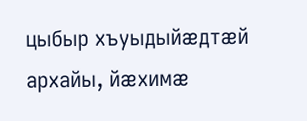цыбыр хъуыдыйæдтæй архайы, йæхимæ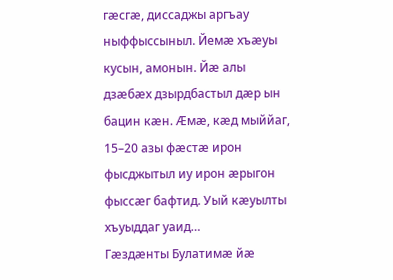гæсгæ, диссаджы аргъау ныффыссыныл. Йемæ хъæуы кусын, амонын. Йæ алы дзæбæх дзырдбастыл дæр ын бацин кæн. Æмæ, кæд мыййаг, 15–20 азы фæстæ ирон фысджытыл иу ирон æрыгон фыссæг бафтид. Уый кæуылты хъуыддаг уаид…
Гæздæнты Булатимæ йæ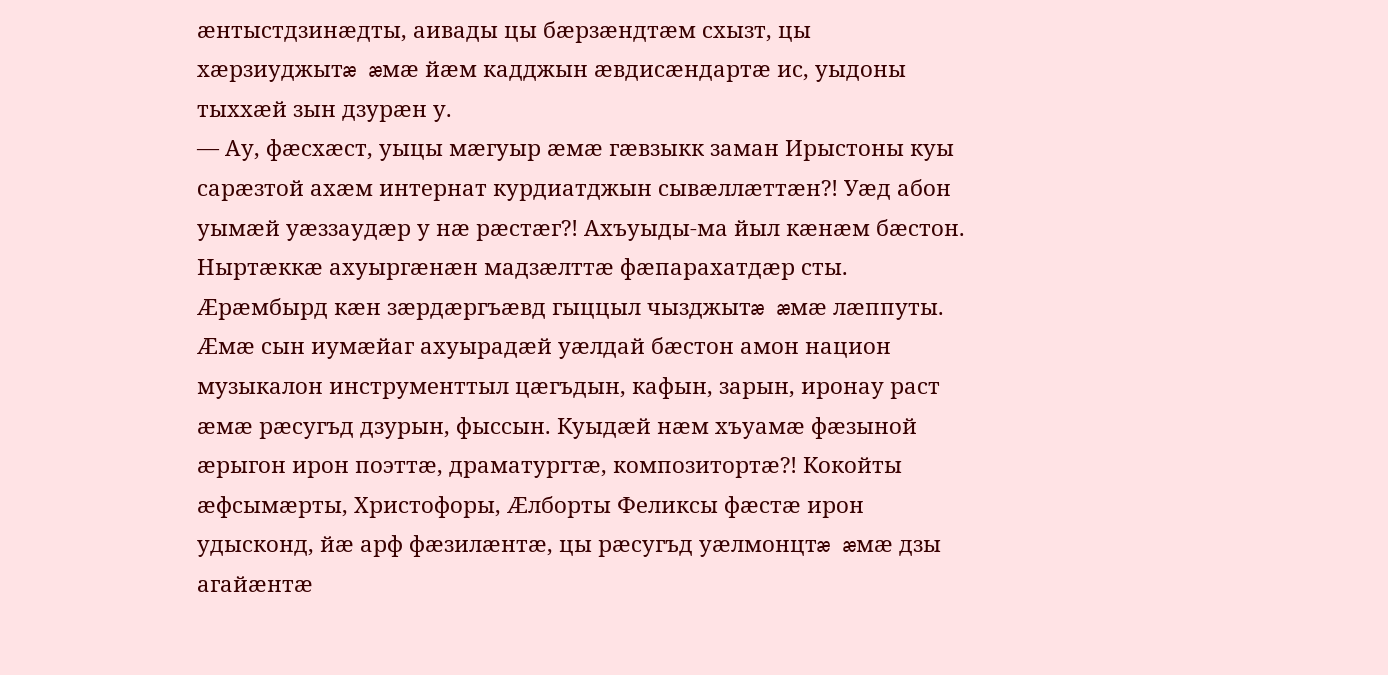æнтыстдзинæдты, аивады цы бæрзæндтæм схызт, цы хæрзиуджытæ æмæ йæм кадджын æвдисæндартæ ис, уыдоны тыххæй зын дзурæн у.
— Ау, фæсхæст, уыцы мæгуыр æмæ гæвзыкк заман Ирыстоны куы сарæзтой ахæм интернат курдиатджын сывæллæттæн?! Уæд абон уымæй уæззаудæр у нæ рæстæг?! Ахъуыды-ма йыл кæнæм бæстон. Ныртæккæ ахуыргæнæн мадзæлттæ фæпарахатдæр сты. Æрæмбырд кæн зæрдæргъæвд гыццыл чызджытæ æмæ лæппуты. Æмæ сын иумæйаг ахуырадæй уæлдай бæстон амон национ музыкалон инструменттыл цæгъдын, кафын, зарын, иронау раст æмæ рæсугъд дзурын, фыссын. Куыдæй нæм хъуамæ фæзыной æрыгон ирон поэттæ, драматургтæ, композитортæ?! Кокойты æфсымæрты, Христофоры, Æлборты Феликсы фæстæ ирон удысконд, йæ арф фæзилæнтæ, цы рæсугъд уæлмонцтæ æмæ дзы агайæнтæ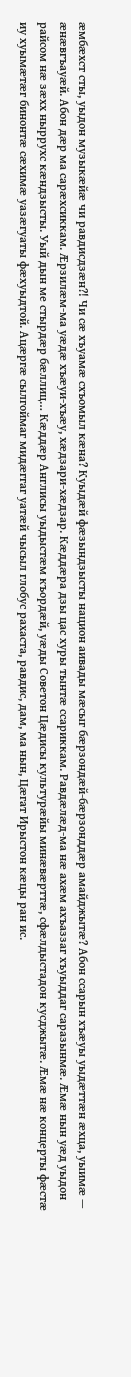æмбæхст сты, уыдон музыкæйæ чи равдисдзæн?! Чи сæ хъуамæ схъомыл кæна? Куыдæй фæзындзысты национ аивады мæсыг бæрзондæй-бæрзонддæр амайджытæ? Абон ссарын хъæуы уыдæттæн æхца, уыимæ — æнæвгъауæй. Абон дæр ма сарæхсиккам. Æрзилæм-ма уæдæ хъæуи-хъæу, хæдзари-хæдзар. Кæддæра дзы цас хуры тынтæ ссариккам. Равдæлæд-ма нæ ахæм ахъаззаг хъуыддаг саразынмæ. Æмæ нын уæд уыдон райсом нæ зæхх ныррухс кæндзысты. Уый дын ме стырдæр бæллиц… Кæддæр Англисы уыдыстæм къордæй, уæды Советон Цæдисы культурæйы минæвæрттæ, сфæлдыстадон кусджытæ. Æмæ нæ концерты фæстæ иу хуымæтæг бинонтæ сæхимæ уазæгуаты фæхуыдтой. Ацæргæ сылгоймаг мидæггаг уатæй чысыл глобус рахаста, равдис, дам, ма нын, Цæгат Ирыстон кæцы ран ис.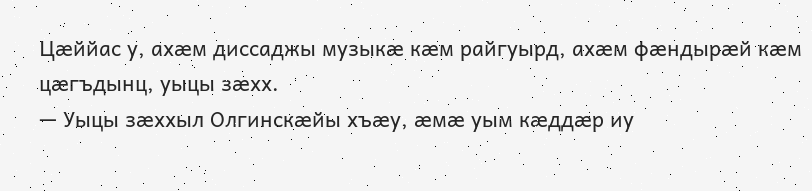Цæййас у, ахæм диссаджы музыкæ кæм райгуырд, ахæм фæндырæй кæм цæгъдынц, уыцы зæхх.
— Уыцы зæххыл Олгинскæйы хъæу, æмæ уым кæддæр иу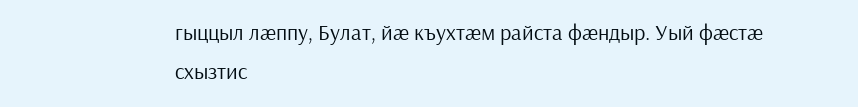гыццыл лæппу, Булат, йæ къухтæм райста фæндыр. Уый фæстæ схызтис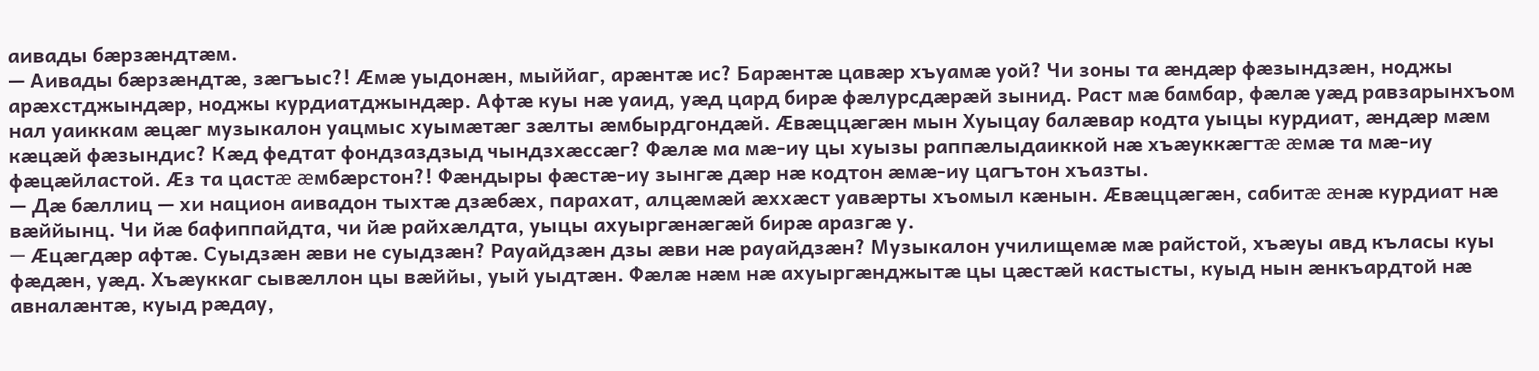аивады бæрзæндтæм.
— Аивады бæрзæндтæ, зæгъыс?! Æмæ уыдонæн, мыййаг, арæнтæ ис? Барæнтæ цавæр хъуамæ уой? Чи зоны та æндæр фæзындзæн, ноджы арæхстджындæр, ноджы курдиатджындæр. Афтæ куы нæ уаид, уæд цард бирæ фæлурсдæрæй зынид. Раст мæ бамбар, фæлæ уæд равзарынхъом нал уаиккам æцæг музыкалон уацмыс хуымæтæг зæлты æмбырдгондæй. Æвæццæгæн мын Хуыцау балæвар кодта уыцы курдиат, æндæр мæм кæцæй фæзындис? Кæд федтат фондзаздзыд чындзхæссæг? Фæлæ ма мæ-иу цы хуызы раппæлыдаиккой нæ хъæуккæгтæ æмæ та мæ-иу фæцæйластой. Æз та цастæ æмбæрстон?! Фæндыры фæстæ-иу зынгæ дæр нæ кодтон æмæ-иу цагътон хъазты.
— Дæ бæллиц — хи национ аивадон тыхтæ дзæбæх, парахат, алцæмæй æххæст уавæрты хъомыл кæнын. Æвæццæгæн, сабитæ æнæ курдиат нæ вæййынц. Чи йæ бафиппайдта, чи йæ райхæлдта, уыцы ахуыргæнæгæй бирæ аразгæ у.
— Æцæгдæр афтæ. Суыдзæн æви не суыдзæн? Рауайдзæн дзы æви нæ рауайдзæн? Музыкалон училищемæ мæ райстой, хъæуы авд къласы куы фæдæн, уæд. Хъæуккаг сывæллон цы вæййы, уый уыдтæн. Фæлæ нæм нæ ахуыргæнджытæ цы цæстæй кастысты, куыд нын æнкъардтой нæ авналæнтæ, куыд рæдау,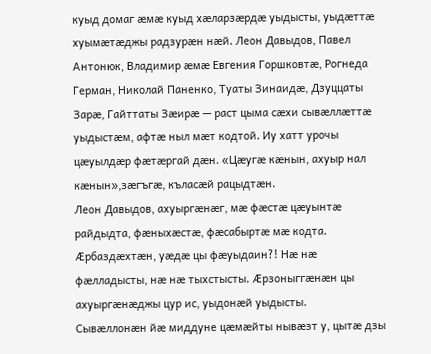куыд домаг æмæ куыд хæларзæрдæ уыдысты, уыдæттæ хуымæтæджы радзурæн нæй. Леон Давыдов, Павел Антонюк, Владимир æмæ Евгения Горшковтæ, Рогнеда Герман, Николай Паненко, Туаты Зинаидæ, Дзуццаты Зарæ, Гайттаты Зæирæ — раст цыма сæхи сывæллæттæ уыдыстæм, афтæ ныл мæт кодтой. Иу хатт урочы цæуылдæр фæтæргай дæн. «Цæугæ кæнын, ахуыр нал кæнын»,зæгъгæ, къласæй рацыдтæн.
Леон Давыдов, ахуыргæнæг, мæ фæстæ цæуынтæ райдыдта, фæныхæстæ, фæсабыртæ мæ кодта. Æрбаздæхтæн, уæдæ цы фæуыдаин?! Нæ нæ фæлладысты, нæ нæ тыхстысты. Æрзоныггæнæн цы ахуыргæнæджы цур ис, уыдонæй уыдысты.
Сывæллонæн йæ миддуне цæмæйты нывæзт у, цытæ дзы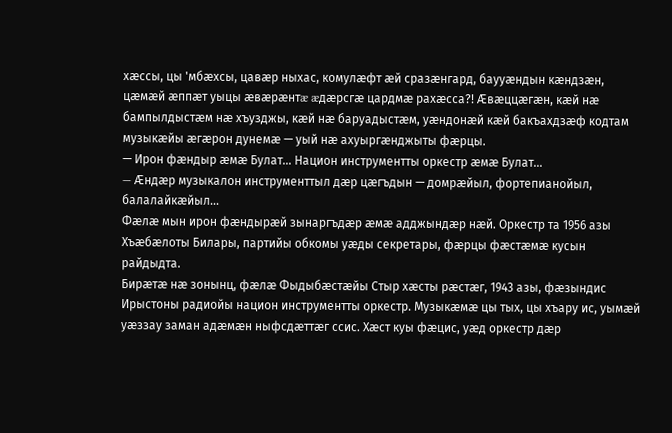хæссы, цы 'мбæхсы, цавæр ныхас, комулæфт æй сразæнгард, баууæндын кæндзæн, цæмæй æппæт уыцы æвæрæнтæ æдæрсгæ цардмæ рахæсса?! Æвæццæгæн, кæй нæ бампылдыстæм нæ хъузджы, кæй нæ баруадыстæм, уæндонæй кæй бакъахдзæф кодтам музыкæйы æгæрон дунемæ — уый нæ ахуыргæнджыты фæрцы.
— Ирон фæндыр æмæ Булат… Национ инструментты оркестр æмæ Булат…
— Æндæр музыкалон инструменттыл дæр цæгъдын — домрæйыл, фортепианойыл, балалайкæйыл…
Фæлæ мын ирон фæндырæй зынаргъдæр æмæ адджындæр нæй. Оркестр та 1956 азы Хъæбæлоты Билары, партийы обкомы уæды секретары, фæрцы фæстæмæ кусын райдыдта.
Бирæтæ нæ зонынц, фæлæ Фыдыбæстæйы Стыр хæсты рæстæг, 1943 азы, фæзындис Ирыстоны радиойы национ инструментты оркестр. Музыкæмæ цы тых, цы хъару ис, уымæй уæззау заман адæмæн ныфсдæттæг ссис. Хæст куы фæцис, уæд оркестр дæр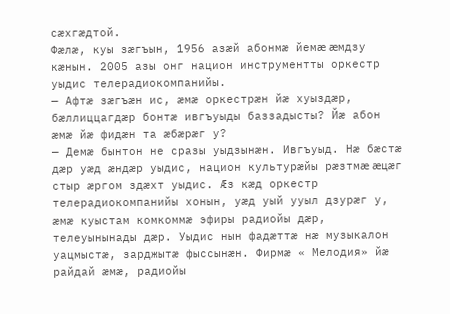сæхгæдтой.
Фæлæ, куы зæгъын, 1956 азæй абонмæ йемæ æмдзу кæнын. 2005 азы онг национ инструментты оркестр уыдис телерадиокомпанийы.
— Афтæ зæгъæн ис, æмæ оркестрæн йæ хуыздæр, бæллиццагдæр бонтæ ивгъуыды баззадысты? Йæ абон æмæ йæ фидæн та æбæрæг у?
— Демæ бынтон не сразы уыдзынæн. Ивгъуыд. Нæ бæстæ дæр уæд æндæр уыдис, национ культурæйы рæзтмæ æцæг стыр æргом здæхт уыдис. Æз кæд оркестр телерадиокомпанийы хонын, уæд уый ууыл дзурæг у, æмæ куыстам комкоммæ эфиры радиойы дæр, телеуынынады дæр. Уыдис нын фадæттæ нæ музыкалон уацмыстæ, зарджытæ фыссынæн. Фирмæ « Мелодия» йæ райдай æмæ, радиойы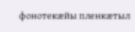фонотекæйы пленкæтыл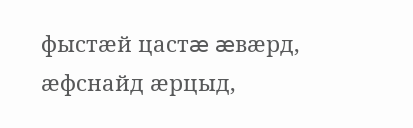фыстæй цастæ æвæрд, æфснайд æрцыд,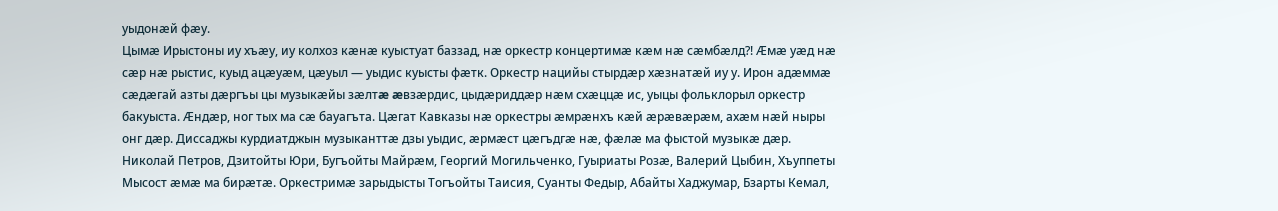уыдонæй фæу.
Цымæ Ирыстоны иу хъæу, иу колхоз кæнæ куыстуат баззад, нæ оркестр концертимæ кæм нæ сæмбæлд?! Æмæ уæд нæ сæр нæ рыстис, куыд ацæуæм, цæуыл — уыдис куысты фæтк. Оркестр нацийы стырдæр хæзнатæй иу у. Ирон адæммæ сæдæгай азты дæргъы цы музыкæйы зæлтæ æвзæрдис, цыдæриддæр нæм схæццæ ис, уыцы фольклорыл оркестр бакуыста. Æндæр, ног тых ма сæ бауагъта. Цæгат Кавказы нæ оркестры æмрæнхъ кæй æрæвæрæм, ахæм нæй ныры онг дæр. Диссаджы курдиатджын музыканттæ дзы уыдис, æрмæст цæгъдгæ нæ, фæлæ ма фыстой музыкæ дæр. Николай Петров, Дзитойты Юри, Бугъойты Майрæм, Георгий Могильченко, Гуыриаты Розæ, Валерий Цыбин, Хъуппеты Мысост æмæ ма бирæтæ. Оркестримæ зарыдысты Тогъойты Таисия, Суанты Федыр, Абайты Хаджумар, Бзарты Кемал,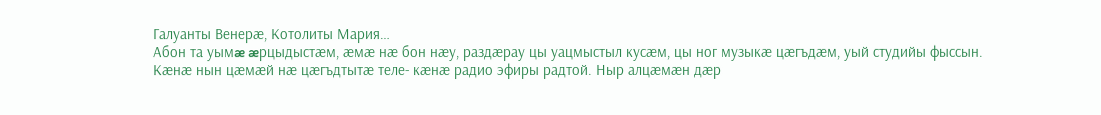Галуанты Венерæ, Котолиты Мария…
Абон та уымæ æрцыдыстæм, æмæ нæ бон нæу, раздæрау цы уацмыстыл кусæм, цы ног музыкæ цæгъдæм, уый студийы фыссын. Кæнæ нын цæмæй нæ цæгъдтытæ теле- кæнæ радио эфиры радтой. Ныр алцæмæн дæр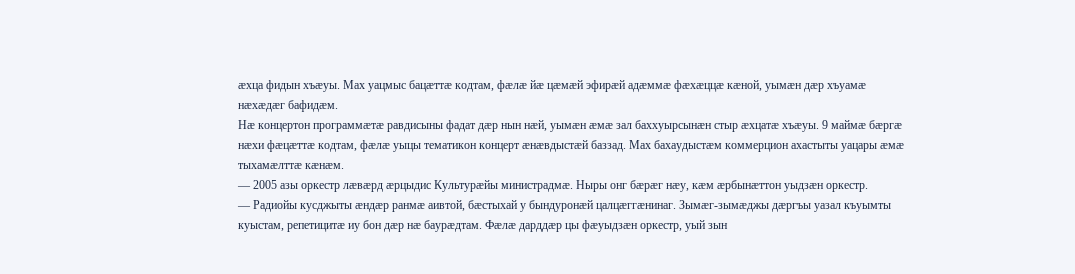æхца фидын хъæуы. Мах уацмыс бацæттæ кодтам, фæлæ йæ цæмæй эфирæй адæммæ фæхæццæ кæной, уымæн дæр хъуамæ нæхæдæг бафидæм.
Нæ концертон программæтæ равдисыны фадат дæр нын нæй, уымæн æмæ зал баххуырсынæн стыр æхцатæ хъæуы. 9 маймæ бæргæ нæхи фæцæттæ кодтам, фæлæ уыцы тематикон концерт æнæвдыстæй баззад. Мах бахаудыстæм коммерцион ахастыты уацары æмæ тыхамæлттæ кæнæм.
— 2005 азы оркестр лæвæрд æрцыдис Культурæйы министрадмæ. Ныры онг бæрæг нæу, кæм æрбынæттон уыдзæн оркестр.
— Радиойы кусджыты æндæр ранмæ аивтой, бæстыхай у бындуронæй цалцæггæнинаг. Зымæг-зымæджы дæргъы уазал къуымты куыстам, репетицитæ иу бон дæр нæ баурæдтам. Фæлæ дарддæр цы фæуыдзæн оркестр, уый зын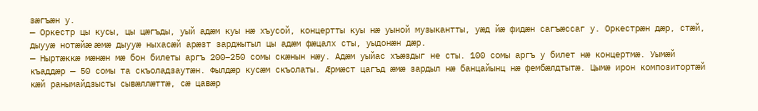зæгъæн у.
— Оркестр цы кусы, цы цæгъды, уый адæм куы нæ хъусой, концертты куы нæ уыной музыкантты, уæд йæ фидæн сагъæссаг у. Оркестрæн дæр, стæй, дыууæ нотæйæ æмæ дыууæ ныхасæй арæзт зарджытыл цы адæм фæцалх сты, уыдонæн дæр.
— Ныртæккæ мæнæн мæ бон билеты аргъ 200–250 сомы скæнын нæу. Адæм уыйас хъæздыг не сты. 100 сомы аргъ у билет нæ концертмæ. Уымæй къаддæр — 50 сомы та скъоладзаутæн. Фылдæр кусæм скъолаты. Æрмæст цагъд æмæ зардыл нæ банцайынц нæ фембæлдтытæ. Цымæ ирон композитортæй кæй ранымайдзысты сывæллæттæ, сæ цавæр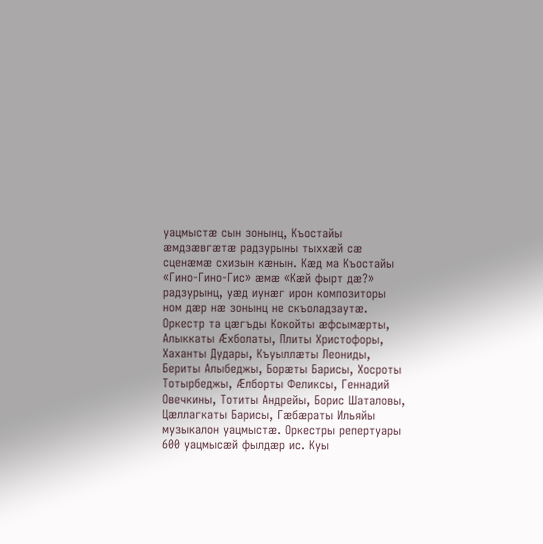уацмыстæ сын зонынц, Къостайы æмдзæвгæтæ радзурыны тыххæй сæ сценæмæ схизын кæнын. Кæд ма Къостайы «Гино-Гино-Гис» æмæ «Кæй фырт дæ?» радзурынц, уæд иунæг ирон композиторы ном дæр нæ зонынц не скъоладзаутæ. Оркестр та цæгъды Кокойты æфсымæрты, Алыккаты Æхболаты, Плиты Христофоры, Хаханты Дудары, Къуыллæты Леониды, Бериты Алыбеджы, Борæты Барисы, Хосроты Тотырбеджы, Æлборты Феликсы, Геннадий Овечкины, Тотиты Андрейы, Борис Шаталовы, Цæллагкаты Барисы, Гæбæраты Ильяйы музыкалон уацмыстæ. Оркестры репертуары 600 уацмысæй фылдæр ис. Куы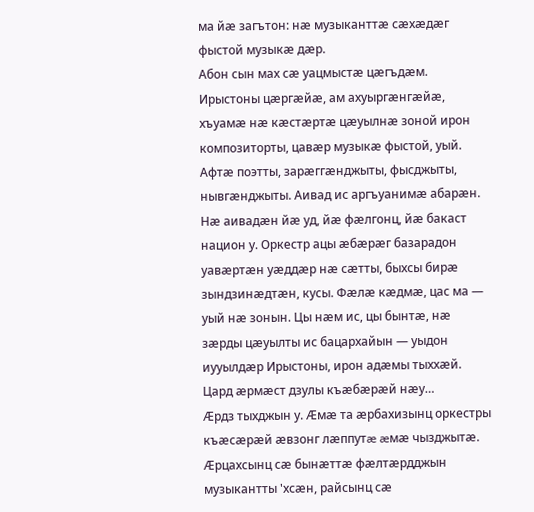ма йæ загътон: нæ музыканттæ сæхæдæг фыстой музыкæ дæр.
Абон сын мах сæ уацмыстæ цæгъдæм.
Ирыстоны цæргæйæ, ам ахуыргæнгæйæ, хъуамæ нæ кæстæртæ цæуылнæ зоной ирон композиторты, цавæр музыкæ фыстой, уый.
Афтæ поэтты, зарæггæнджыты, фысджыты, нывгæнджыты. Аивад ис аргъуанимæ абарæн. Нæ аивадæн йæ уд, йæ фæлгонц, йæ бакаст национ у. Оркестр ацы æбæрæг базарадон уавæртæн уæддæр нæ сæтты, быхсы бирæ зындзинæдтæн, кусы. Фæлæ кæдмæ, цас ма — уый нæ зонын. Цы нæм ис, цы бынтæ, нæ зæрды цæуылты ис бацархайын — уыдон иууылдæр Ирыстоны, ирон адæмы тыххæй. Цард æрмæст дзулы къæбæрæй нæу…
Æрдз тыхджын у. Æмæ та æрбахизынц оркестры къæсæрæй æвзонг лæппутæ æмæ чызджытæ. Æрцахсынц сæ бынæттæ фæлтæрдджын музыкантты 'хсæн, райсынц сæ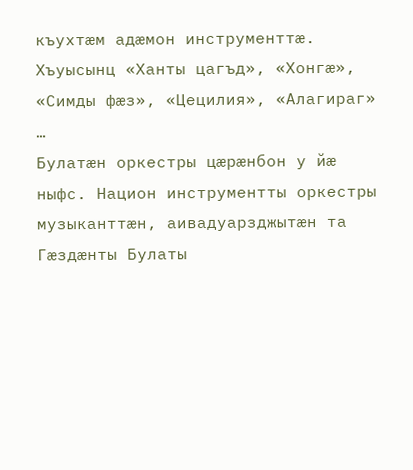къухтæм адæмон инструменттæ. Хъуысынц «Ханты цагъд», «Хонгæ», «Симды фæз», «Цецилия», «Алагираг» …
Булатæн оркестры цæрæнбон у йæ ныфс. Национ инструментты оркестры музыканттæн, аивадуарзджытæн та Гæздæнты Булаты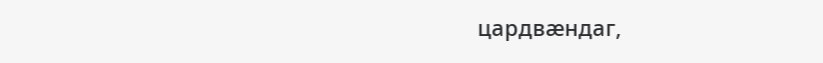цардвæндаг,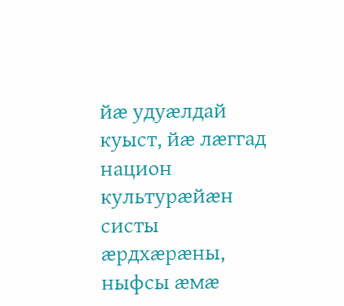йæ удуæлдай куыст, йæ лæггад национ культурæйæн систы æрдхæрæны, ныфсы æмæ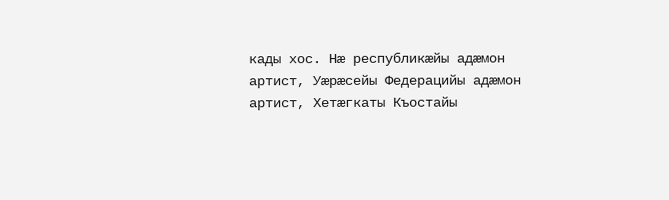кады хос. Нæ республикæйы адæмон артист, Уæрæсейы Федерацийы адæмон артист, Хетæгкаты Къостайы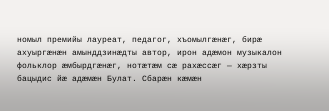номыл премийы лауреат, педагог, хъомылгæнæг, бирæ ахуыргæнæн амынддзинæдты автор, ирон адæмон музыкалон фольклор æмбырдгæнæг, нотæтæм сæ рахæссæг — хæрзты бацыдис йæ адæмæн Булат. Сбарæн кæмæн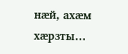нæй, ахæм хæрзты…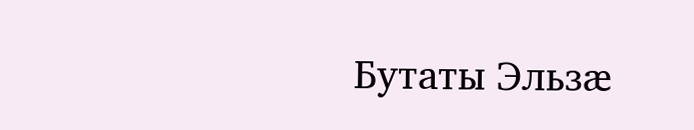Бутаты Эльзæ